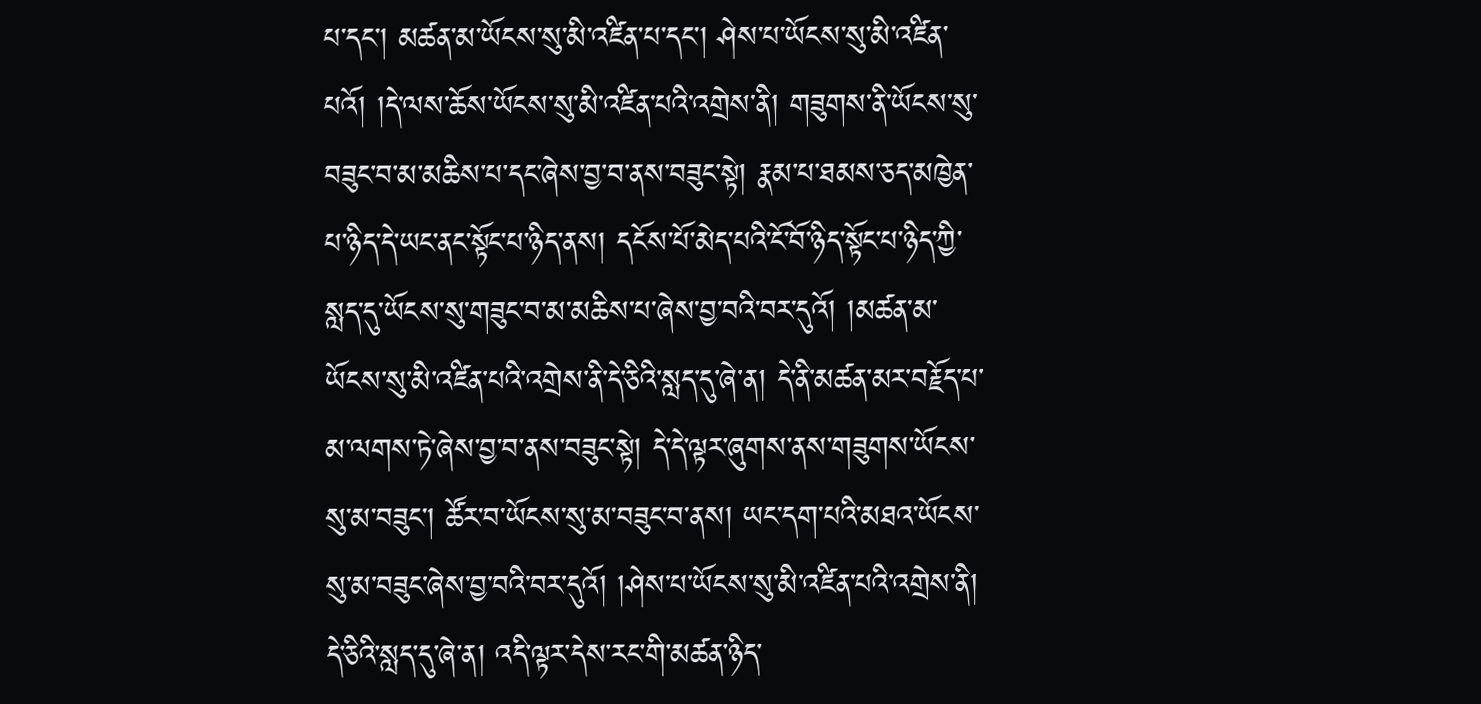པ་དང་། མཚན་མ་ཡོངས་སུ་མི་འཛིན་པ་དང་། ཤེས་པ་ཡོངས་སུ་མི་འཛིན་པའོ། །དེ་ལས་ཆོས་ཡོངས་སུ་མི་འཛིན་པའི་འགྲེས་ནི། གཟུགས་ནི་ཡོངས་སུ་བཟུང་བ་མ་མཆིས་པ་དང་ཞེས་བྱ་བ་ནས་བཟུང་སྟེ། རྣམ་པ་ཐམས་ཅད་མཁྱེན་པ་ཉིད་དེ་ཡང་ནང་སྟོང་པ་ཉིད་ནས། དངོས་པོ་མེད་པའི་ངོ་བོ་ཉིད་སྟོང་པ་ཉིད་ཀྱི་སླད་དུ་ཡོངས་སུ་གཟུང་བ་མ་མཆིས་པ་ཞེས་བྱ་བའི་བར་དུའོ། །མཚན་མ་ཡོངས་སུ་མི་འཛིན་པའི་འགྲེས་ནི་དེ་ཅིའི་སླད་དུ་ཞེ་ན། དེ་ནི་མཚན་མར་བརྗོད་པ་མ་ལགས་ཏེ་ཞེས་བྱ་བ་ནས་བཟུང་སྟེ། དེ་དེ་ལྟར་ཞུགས་ནས་གཟུགས་ཡོངས་སུ་མ་བཟུང་། ཚོར་བ་ཡོངས་སུ་མ་བཟུང་བ་ནས། ཡང་དག་པའི་མཐའ་ཡོངས་སུ་མ་བཟུང་ཞེས་བྱ་བའི་བར་དུའོ། །ཤེས་པ་ཡོངས་སུ་མི་འཛིན་པའི་འགྲེས་ནི། དེ་ཅིའི་སླད་དུ་ཞེ་ན། འདི་ལྟར་དེས་རང་གི་མཚན་ཉིད་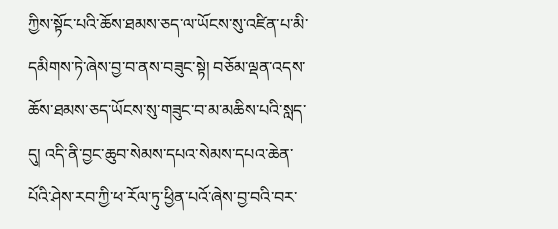ཀྱིས་སྟོང་པའི་ཆོས་ཐམས་ཅད་ལ་ཡོངས་སུ་འཛིན་པ་མི་དམིགས་ཏེ་ཞེས་བྱ་བ་ནས་བཟུང་སྟེ། བཅོམ་ལྡན་འདས་ཆོས་ཐམས་ཅད་ཡོངས་སུ་གཟུང་བ་མ་མཆིས་པའི་སླད་དུ། འདི་ནི་བྱང་ཆུབ་སེམས་དཔའ་སེམས་དཔའ་ཆེན་པོའི་ཤེས་རབ་ཀྱི་ཕ་རོལ་ཏུ་ཕྱིན་པའོ་ཞེས་བྱ་བའི་བར་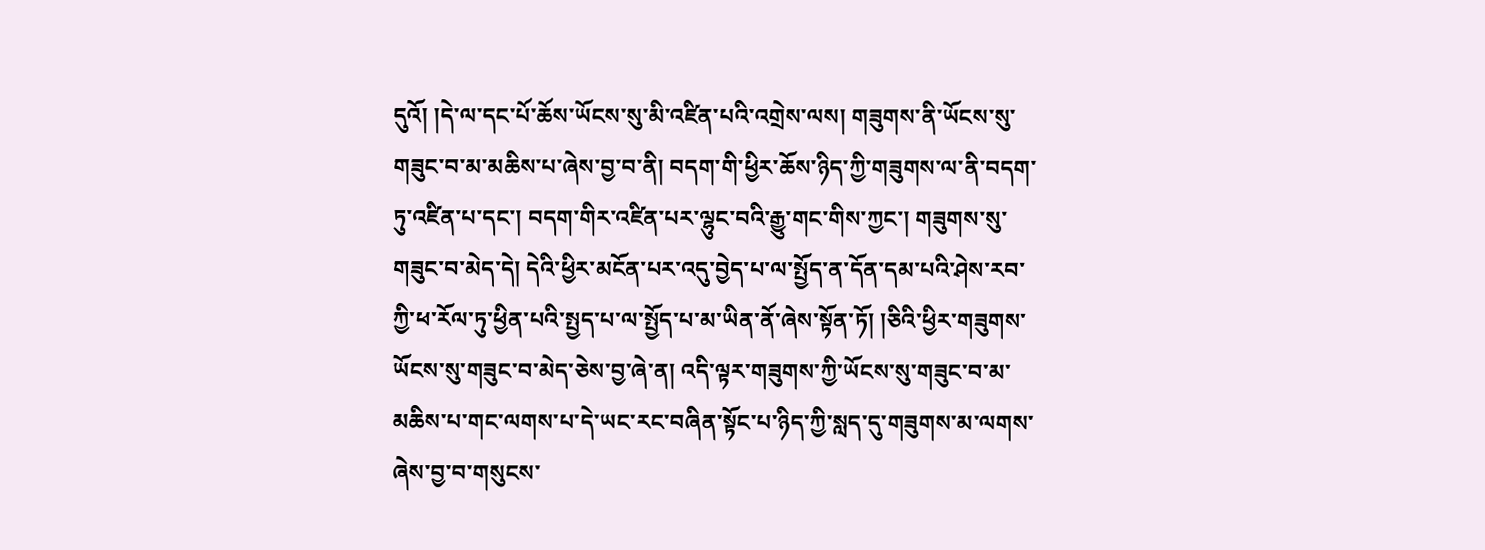དུའོ། །དེ་ལ་དང་པོ་ཆོས་ཡོངས་སུ་མི་འཛིན་པའི་འགྲེས་ལས། གཟུགས་ནི་ཡོངས་སུ་གཟུང་བ་མ་མཆིས་པ་ཞེས་བྱ་བ་ནི། བདག་གི་ཕྱིར་ཆོས་ཉིད་ཀྱི་གཟུགས་ལ་ནི་བདག་ཏུ་འཛིན་པ་དང་། བདག་གིར་འཛིན་པར་ལྷུང་བའི་རྒྱུ་གང་གིས་ཀྱང་། གཟུགས་སུ་གཟུང་བ་མེད་དེ། དེའི་ཕྱིར་མངོན་པར་འདུ་བྱེད་པ་ལ་སྤྱོད་ན་དོན་དམ་པའི་ཤེས་རབ་ཀྱི་ཕ་རོལ་ཏུ་ཕྱིན་པའི་སྤྱད་པ་ལ་སྤྱོད་པ་མ་ཡིན་ནོ་ཞེས་སྟོན་ཏོ། །ཅིའི་ཕྱིར་གཟུགས་ཡོངས་སུ་གཟུང་བ་མེད་ཅེས་བྱ་ཞེ་ན། འདི་ལྟར་གཟུགས་ཀྱི་ཡོངས་སུ་གཟུང་བ་མ་མཆིས་པ་གང་ལགས་པ་དེ་ཡང་རང་བཞིན་སྟོང་པ་ཉིད་ཀྱི་སླད་དུ་གཟུགས་མ་ལགས་ཞེས་བྱ་བ་གསུངས་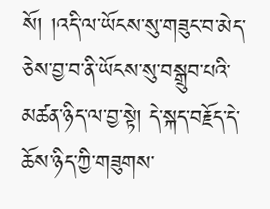སོ། །འདི་ལ་ཡོངས་སུ་གཟུང་བ་མེད་ཅེས་བྱ་བ་ནི་ཡོངས་སུ་བསྒྲུབ་པའི་མཚན་ཉིད་ལ་བྱ་སྟེ། དེ་སྐད་བརྗོད་དེ་ཆོས་ཉིད་ཀྱི་གཟུགས་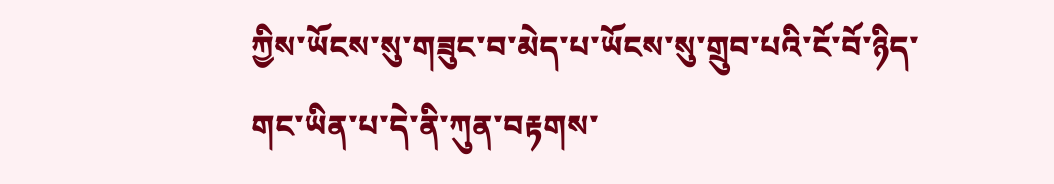ཀྱིས་ཡོངས་སུ་གཟུང་བ་མེད་པ་ཡོངས་སུ་གྲུབ་པའི་ངོ་བོ་ཉིད་གང་ཡིན་པ་དེ་ནི་ཀུན་བརྟགས་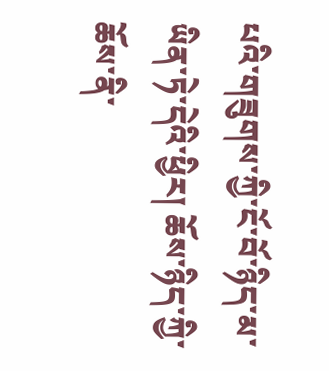པའི་གཟུགས་ཀྱི་ངོ་བོ་ཉིད་མ་ཡིན་ཏེ་དེའི་ཕྱིར། ཆོས་ཉིད་ཀྱི་ཆོས་ནི་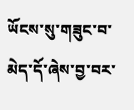ཡོངས་སུ་གཟུང་བ་མེད་དོ་ཞེས་བྱ་བར་